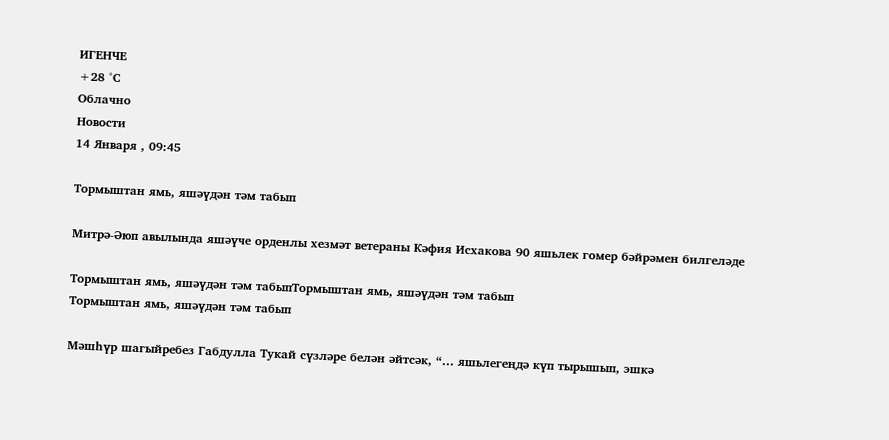ИГЕНЧЕ
+28 °С
Облачно
Новости
14 Января , 09:45

Тормыштан ямь, яшәүдән тәм табып

Митрә-Әюп авылында яшәүче орденлы хезмәт ветераны Кәфия Исхакова 90 яшьлек гомер бәйрәмен билгеләде

Тормыштан ямь, яшәүдән тәм табыпТормыштан ямь, яшәүдән тәм табып
Тормыштан ямь, яшәүдән тәм табып

Мәшһүр шагыйребез Габдулла Тукай сүзләре белән әйтсәк, “… яшьлегеңдә күп тырышып, эшкә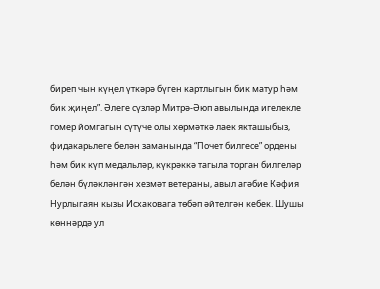биреп чын күңел үткәрә бүген картлыгын бик матур һәм бик җиңел”. Әлеге сүзләр Митрә-Әюп авылында игелекле гомер йомгагын сүтүче олы хөрмәткә лаек якташыбыз, фидакарьлеге белән заманында “Почет билгесе” ордены һәм бик күп медальләр, күкрәккә тагыла торган билгеләр белән бүләкләнгән хезмәт ветераны, авыл агәбие Кәфия Нурлыгаян кызы Исхаковага төбәп әйтелгән кебек. Шушы көннәрдә ул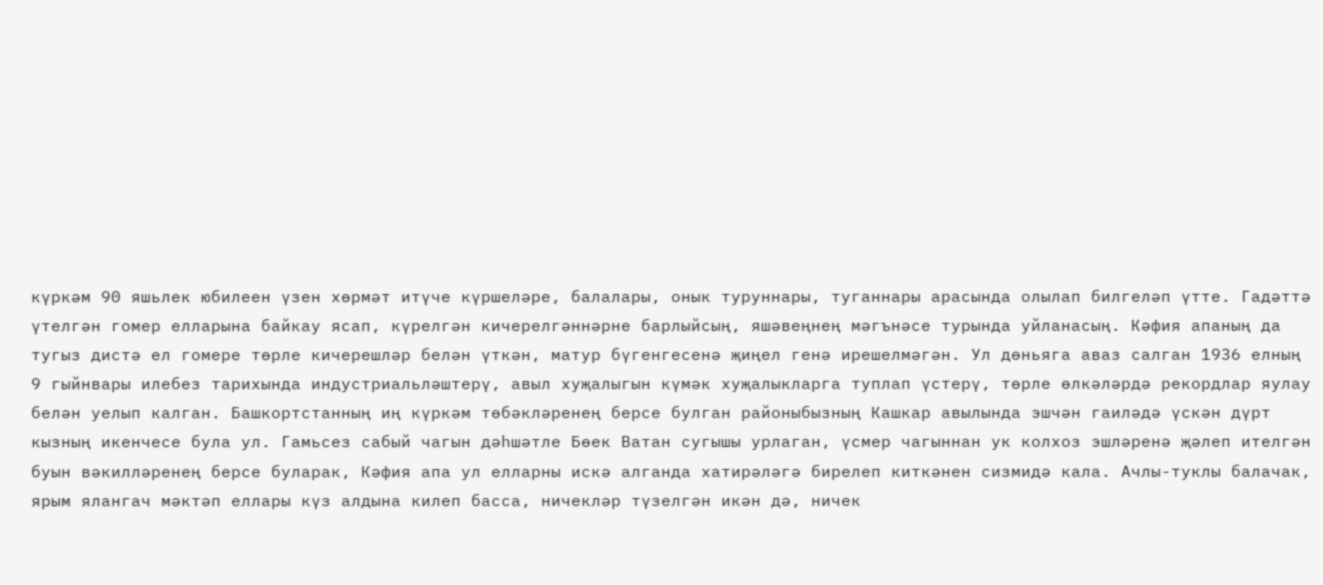күркәм 90 яшьлек юбилеен үзен хөрмәт итүче күршеләре, балалары, онык туруннары, туганнары арасында олылап билгеләп үтте. Гадәттә үтелгән гомер елларына байкау ясап, күрелгән кичерелгәннәрне барлыйсың, яшәвеңнең мәгънәсе турында уйланасың. Кәфия апаның да тугыз дистә ел гомере төрле кичерешләр белән үткән, матур бүгенгесенә җиңел генә ирешелмәгән. Ул дөньяга аваз салган 1936 елның 9 гыйнвары илебез тарихында индустриальләштерү, авыл хуҗалыгын күмәк хуҗалыкларга туплап үстерү, төрле өлкәләрдә рекордлар яулау белән уелып калган. Башкортстанның иң күркәм төбәкләренең берсе булган районыбызның Кашкар авылында эшчән гаиләдә үскән дүрт кызның икенчесе була ул. Гамьсез сабый чагын дәһшәтле Бөек Ватан сугышы урлаган, үсмер чагыннан ук колхоз эшләренә җәлеп ителгән буын вәкилләренең берсе буларак, Кәфия апа ул елларны искә алганда хатирәләгә бирелеп киткәнен сизмидә кала. Ачлы-туклы балачак, ярым ялангач мәктәп еллары күз алдына килеп басса, ничекләр түзелгән икән дә, ничек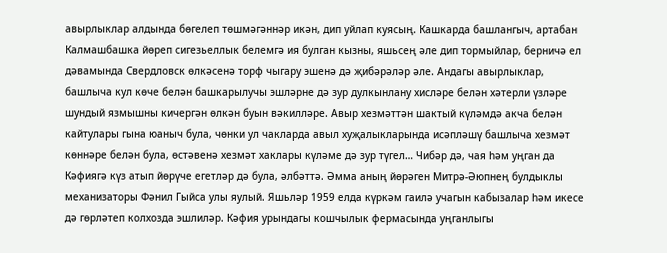авырлыклар алдында бөгелеп төшмәгәннәр икән, дип уйлап куясың. Кашкарда башлангыч, артабан Калмашбашка йөреп сигезьеллык белемгә ия булган кызны, яшьсең әле дип тормыйлар, берничә ел дәвамында Свердловск өлкәсенә торф чыгару эшенә дә җибәрәләр әле. Андагы авырлыклар, башлыча кул көче белән башкарылучы эшләрне дә зур дулкынлану хисләре белән хәтерли үзләре шундый язмышны кичергән өлкән буын вәкилләре. Авыр хезмәттән шактый күләмдә акча белән кайтулары гына юаныч була, чөнки ул чакларда авыл хуҗалыкларында исәпләшү башлыча хезмәт көннәре белән була, өстәвенә хезмәт хаклары күләме дә зур түгел… Чибәр дә, чая һәм уңган да Кәфиягә күз атып йөрүче егетләр дә була, әлбәттә. Әмма аның йөрәген Митрә-Әюпнең булдыклы механизаторы Фәнил Гыйса улы яулый. Яшьләр 1959 елда күркәм гаилә учагын кабызалар һәм икесе дә гөрләтеп колхозда эшлиләр. Кәфия урындагы кошчылык фермасында уңганлыгы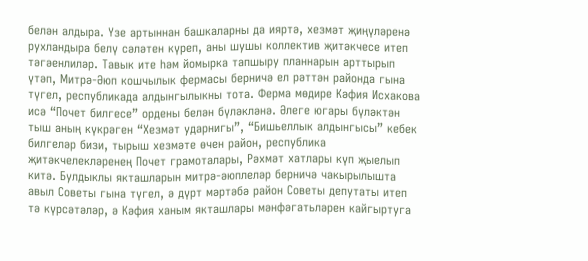белән алдыра. Үзе артыннан башкаларны да ияртә, хезмәт җиңүләренә рухландыра белү сәләтен күреп, аны шушы коллектив җитәкчесе итеп тәгәенлиләр. Тавык ите һәм йомырка тапшыру планнарын арттырып үтәп, Митрә-Әюп кошчылык фермасы берничә ел рәттән районда гына түгел, республикада алдынгылыкны тота. Ферма мөдире Кәфия Исхакова исә “Почет билгесе” ордены белән бүләкләнә. Әлеге югары бүләктән тыш аның күкрәген “Хезмәт ударнигы”, “Бишьеллык алдынгысы” кебек билгеләр бизи, тырыш хезмәте өчен район, республика җитәкчелекләренең Почет грамоталары, Рәхмәт хатлары күп җыелып китә. Булдыклы якташларын митрә-әюплеләр берничә чакырылышта авыл Советы гына түгел, ә дүрт мәртәбә район Советы депутаты итеп тә күрсәтәләр, ә Кәфия ханым якташлары мәнфәгатьләрен кайгыртуга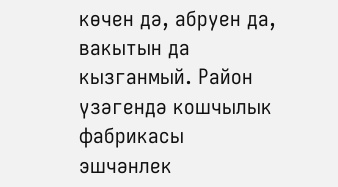көчен дә, абруен да, вакытын да кызганмый. Район үзәгендә кошчылык фабрикасы эшчәнлек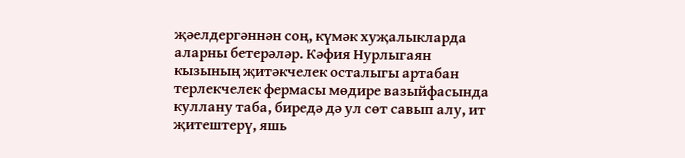җәелдергәннән соң, күмәк хуҗалыкларда аларны бетерәләр. Кәфия Нурлыгаян кызының җитәкчелек осталыгы артабан терлекчелек фермасы мөдире вазыйфасында куллану таба, биредә дә ул сөт савып алу, ит җитештерү, яшь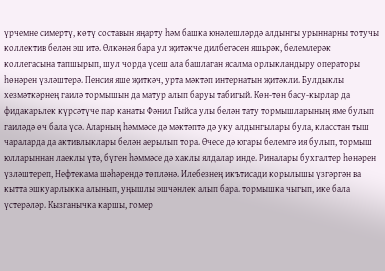үрчемне симертү, көтү составын яңарту һәм башка юнәлешләрдә алдынгы урыннарны тотучы коллектив белән эш итә. Өлкәнәя бара ул җитәкче дилбегәсен яшьрәк, белемлерәк коллегасына тапшырып, шул чорда үсеш ала башлаган ясалма орлыкландыру операторы һөнәрен үзләштерә. Пенсия яше җиткәч, урта мәктәп интернатын җитәкли. Булдыклы хезмәткәрнең гаилә тормышын да матур алып баруы табигый. Көн-төн басу-кырлар да фидакарьлек күрсәтүче пар канаты Фәнил Гыйса улы белән тату тормышларының яме булып гаиләдә өч бала үсә. Аларның һәммәсе дә мәктәптә дә уку алдынгылары була, класстан тыш чараларда да активлыклары белән аерылып тора. Өчесе дә югары белемгә ия булып, тормыш юлларыннан лаеклы үтә, бүген һәммәсе дә хаклы ялдалар инде. Риналары бухгалтер һөнәрен үзләштереп, Нефтекама шәһәрендә төпләнә. Илебезнең икътисади корылышы үзгәргән ва кытта эшкуарлыкка алынып, уңышлы эшчәнлек алып бара. тормышка чыгып, ике бала үстерәләр. Кызганычка каршы, гомер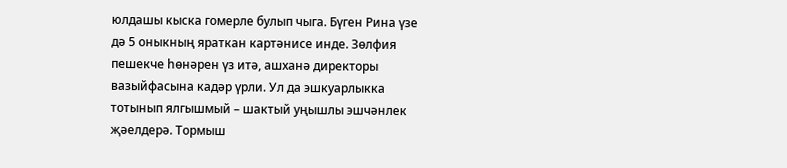юлдашы кыска гомерле булып чыга. Бүген Рина үзе дә 5 оныкның яраткан картәнисе инде. Зөлфия пешекче һөнәрен үз итә, ашханә директоры вазыйфасына кадәр үрли. Ул да эшкуарлыкка тотынып ялгышмый – шактый уңышлы эшчәнлек җәелдерә. Тормыш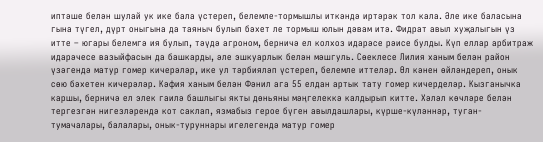иптәше белән шулай ук ике бала үстереп, белемле-тормышлы иткәндә иртәрәк тол кала. Әле ике баласына гына түгел, дүрт оныгына да таяныч булып бәхет ле тормыш юлын дәвам итә. Фидрат авыл хуҗалыгын үз итте – югары белемгә ия булып, тәүдә агроном, берничә ел колхоз идарәсе рәисе булды. Күп еллар арбитраж идарәчесе вазыйфасын да башкарды, әле эшкуарлык белән мәшгуль. Сөеклесе Лилия ханым белән район үзәгендә матур гомер кичерәләр, ике ул тәрбияләп үстереп, белемле иттеләр. Өл кәнен өйләндереп, онык сөю бәхетен кичерәләр. Кәфия ханым белән Фәнил ага 55 елдан артык тату гомер кичерделәр. Кызганычка каршы, берничә ел элек гаилә башлыгы якты дөньяны мәңгелеккә калдырып китте. Хәләл көчләре белән тергезгән нигезләрендә кот саклап, язмабыз герое бүген авылдашлары, күрше-күләннәр, туган-тумачалары, балалары, онык-туруннары игелегендә матур гомер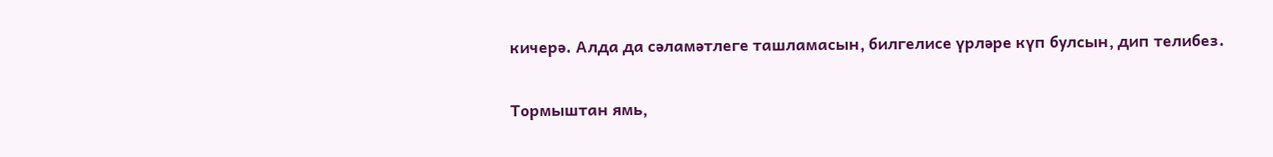кичерә. Алда да сәламәтлеге ташламасын, билгелисе үрләре күп булсын, дип телибез.

Тормыштан ямь,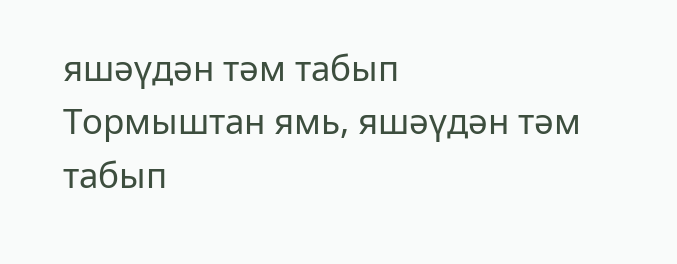яшәүдән тәм табып
Тормыштан ямь, яшәүдән тәм табып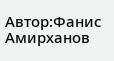Автор:Фанис Амирханов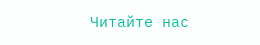Читайте нас